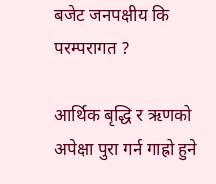बजेट जनपक्षीय कि परम्परागत ?

आर्थिक बृद्धि र ऋणको अपेक्षा पुरा गर्न गाह्रो हुने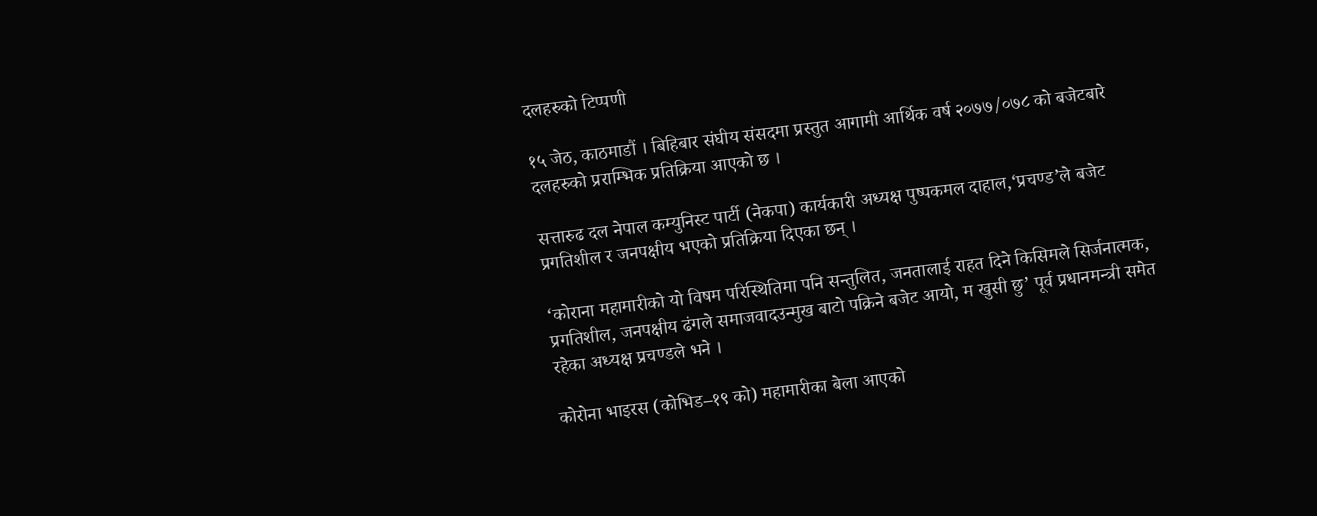दलहरुको टिप्पणी

१५ जेठ, काठमाडौं । बिहिबार संघीय संसदमा प्रस्तुत आगामी आर्थिक वर्ष २०७७/०७८ को बजेटबारे दलहरुको प्रराम्भिक प्रतिक्रिया आएको छ ।

सत्तारुढ दल नेपाल कम्युनिस्ट पार्टी (नेकपा) कार्यकारी अध्यक्ष पुष्पकमल दाहाल,‘प्रचण्ड’ले बजेट प्रगतिशील र जनपक्षीय भएको प्रतिक्रिया दिएका छन् ।

‘कोराना महामारीको यो विषम परिस्थितिमा पनि सन्तुलित, जनतालाई राहत दिने किसिमले सिर्जनात्मक, प्रगतिशील, जनपक्षीय ढंगले समाजवादउन्मुख बाटो पक्रिने बजेट आयो, म खुसी छु’ पूर्व प्रधानमन्त्री समेत रहेका अध्यक्ष प्रचण्डले भने ।

कोरोना भाइरस (कोभिड–१९ को) महामारीका बेला आएको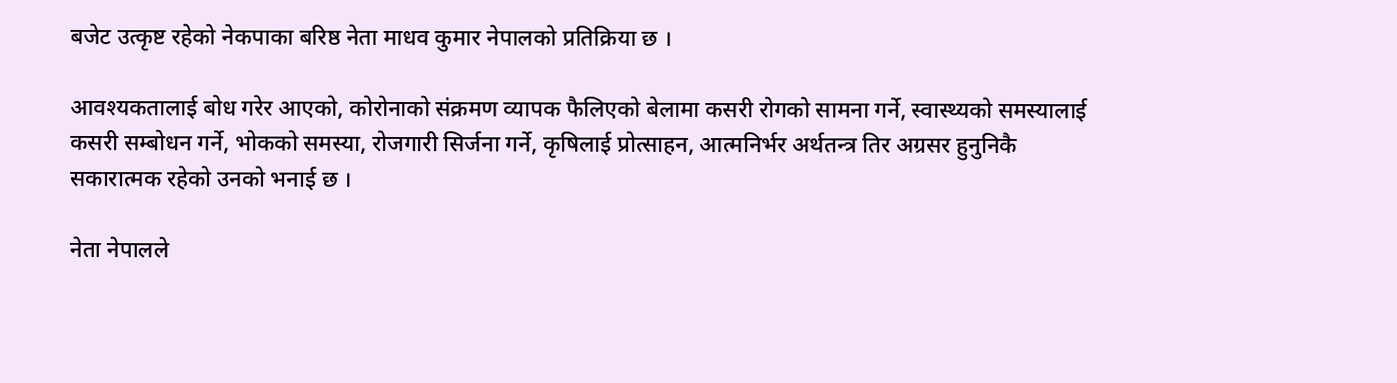बजेट उत्कृष्ट रहेको नेकपाका बरिष्ठ नेता माधव कुमार नेपालको प्रतिक्रिया छ ।

आवश्यकतालाई बोध गरेर आएको, कोरोनाको संक्रमण व्यापक फैलिएको बेलामा कसरी रोगको सामना गर्ने, स्वास्थ्यको समस्यालाई कसरी सम्बोधन गर्ने, भोकको समस्या, रोजगारी सिर्जना गर्ने, कृषिलाई प्रोत्साहन, आत्मनिर्भर अर्थतन्त्र तिर अग्रसर हुनुनिकै सकारात्मक रहेको उनको भनाई छ ।

नेता नेपालले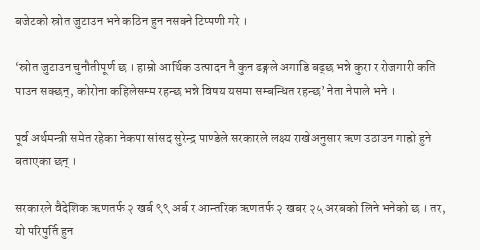बजेटको स्रोत जुटाउन भने कठिन हुन नसक्ने टिप्पणी गरे ।

‘स्रोत जुटाउन चुनौतीपूर्ण छ । हाम्रो आर्थिक उत्पादन नै कुन ढङ्गले अगाडि बढ्छ भन्ने कुरा र रोजगारी कति पाउन सक्छन्, कोरोना कहिलेसम्म रहन्छ भन्ने विषय यसमा सम्बन्धित रहन्छ’ नेता नेपाले भने ।

पूर्व अर्थमन्त्री समेत रहेका नेकपा सांसद सुरेन्द्र पाण्डेले सरकारले लक्ष्य राखेअनुसार ऋण उठाउन गाह्रो हुने बताएका छन् ।

सरकारले वैदेशिक ऋणतर्फ २ खर्ब ९९ अर्ब र आन्तरिक ऋणतर्फ २ खबर २५ अरबको लिने भनेको छ । तर, यो परिपुर्ति हुन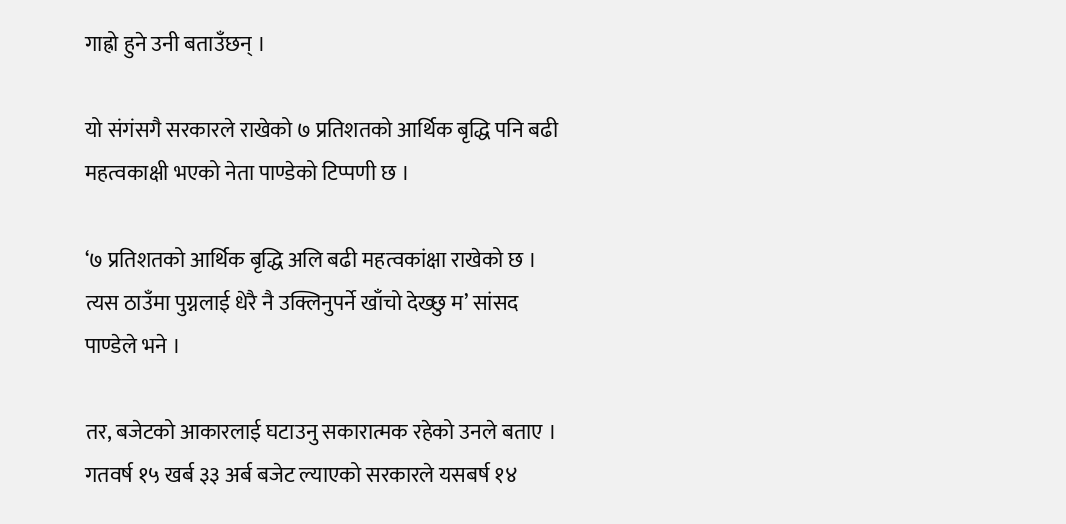गाह्रो हुने उनी बताउँछन् ।

यो संगंसगै सरकारले राखेको ७ प्रतिशतको आर्थिक बृद्धि पनि बढी महत्वकाक्षी भएको नेता पाण्डेको टिप्पणी छ ।

‘७ प्रतिशतको आर्थिक बृद्धि अलि बढी महत्वकांक्षा राखेको छ । त्यस ठाउँमा पुग्नलाई धेरै नै उक्लिनुपर्ने खाँचो देख्छु म’ सांसद पाण्डेले भने ।

तर, बजेटको आकारलाई घटाउनु सकारात्मक रहेको उनले बताए । गतवर्ष १५ खर्ब ३३ अर्ब बजेट ल्याएको सरकारले यसबर्ष १४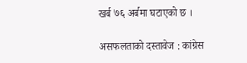खर्ब ७६ अर्बमा घटाएको छ ।

असफलताको दस्तावेज : कांग्रेस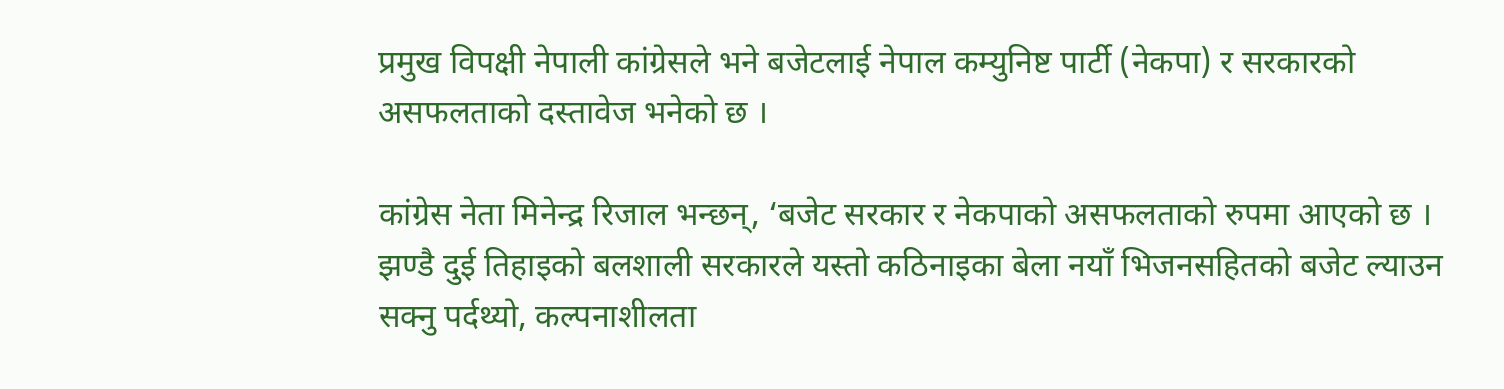प्रमुख विपक्षी नेपाली कांग्रेसले भने बजेटलाई नेपाल कम्युनिष्ट पार्टी (नेकपा) र सरकारको असफलताको दस्तावेज भनेको छ ।

कांग्रेस नेता मिनेन्द्र रिजाल भन्छन्, ‘बजेट सरकार र नेकपाको असफलताको रुपमा आएको छ । झण्डै दुई तिहाइको बलशाली सरकारले यस्तो कठिनाइका बेला नयाँ भिजनसहितको बजेट ल्याउन सक्नु पर्दथ्यो, कल्पनाशीलता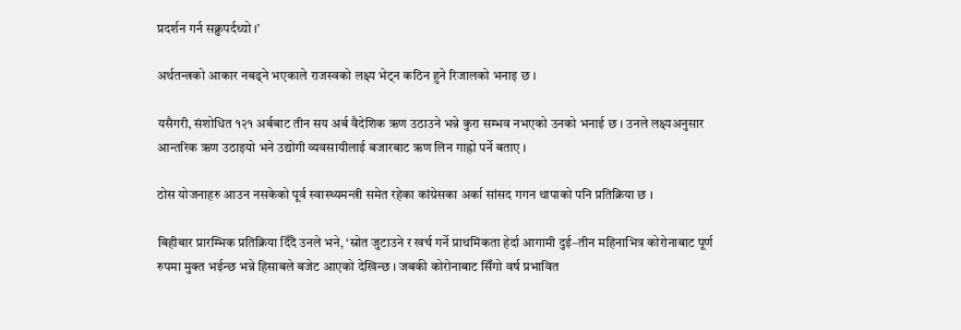प्रदर्शन गर्न सक्नुपर्दथ्यो ।’

अर्थतन्त्रको आकार नबढ्ने भएकाले राजस्वको लक्ष्य भेट्न कठिन हुने रिजालको भनाइ छ ।

यसैगरी, संशोधित १२१ अर्बबाट तीन सय अर्ब वैदेशिक ऋण उठाउने भन्ने कुरा सम्भव नभएको उनको भनाई छ । उनले लक्ष्यअनुसार आन्तरिक ऋण उठाइयो भने उद्योगी व्यवसायीलाई बजारबाट ऋण लिन गाह्रो पर्ने बताए ।

ठोस योजनाहरु आउन नसकेको पूर्व स्वास्थ्यमन्त्री समेत रहेका कांग्रेसका अर्का सांसद गगन थापाको पनि प्रतिक्रिया छ ।

बिहीबार प्रारम्भिक प्रतिक्रिया दिँदै उनले भने, ‘स्रोत जुटाउने र खर्च गर्ने प्राथमिकता हेर्दा आगामी दुई–तीन महिनाभित्र कोरोनाबाट पूर्ण रुपमा मुक्त भईन्छ भन्ने हिसाबले बजेट आएको देखिन्छ । जबकी कोरोनाबाट सिँगो वर्ष प्रभावित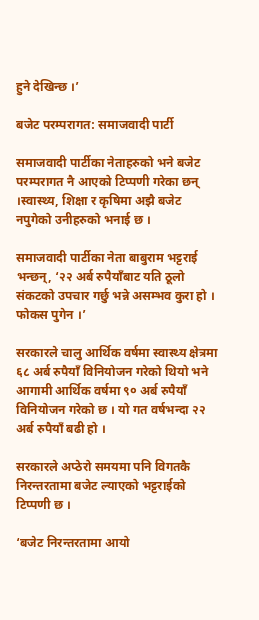हुने देखिन्छ ।’

बजेट परम्परागत: समाजवादी पार्टी

समाजवादी पार्टीका नेताहरुको भने बजेट परम्परागत नै आएको टिप्पणी गरेका छन् ।स्वास्थ्य, शिक्षा र कृषिमा अझै बजेट नपुगेको उनीहरुको भनाई छ ।

समाजवादी पार्टीका नेता बाबुराम भट्टराई भन्छन्, ‘२२ अर्ब रुपैयाँबाट यति ठूलो संकटको उपचार गर्छु भन्ने असम्भव कुरा हो । फोकस पुगेन ।’

सरकारले चालु आर्थिक वर्षमा स्वास्थ्य क्षेत्रमा ६८ अर्ब रुपैयाँ विनियोजन गरेको थियो भने आगामी आर्थिक वर्षमा ९० अर्ब रुपैयाँ विनियोजन गरेको छ । यो गत वर्षभन्दा २२ अर्ब रुपैयाँ बढी हो ।

सरकारले अप्ठेरो समयमा पनि विगतकै निरन्तरतामा बजेट ल्याएको भट्टराईको टिप्पणी छ ।

‘बजेट निरन्तरतामा आयो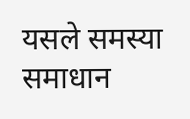यसले समस्या समाधान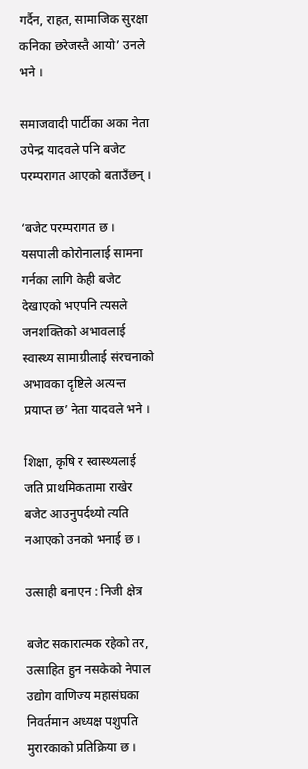गर्दैन, राहत, सामाजिक सुरक्षा कनिका छरेजस्तै आयो’ उनले भने ।

समाजवादी पार्टीका अका नेता उपेन्द्र यादवले पनि बजेट परम्परागत आएको बताउँछन् ।

‘बजेट परम्परागत छ । यसपाली कोरोनालाई सामना गर्नका लागि केही बजेट देखाएको भएपनि त्यसले जनशक्तिको अभावलाई स्वास्थ्य सामाग्रीलाई संरचनाको अभावका दृष्टिले अत्यन्त प्रयाप्त छ’ नेता यादवले भने ।

शिक्षा, कृषि र स्वास्थ्यलाई जति प्राथमिकतामा राखेर बजेट आउनुपर्दथ्यो त्यति नआएको उनको भनाई छ ।

उत्साही बनाएन : निजी क्षेत्र

बजेट सकारात्मक रहेको तर, उत्साहित हुन नसकेको नेपाल उद्योग वाणिज्य महासंघका निवर्तमान अध्यक्ष पशुपति मुरारकाको प्रतिक्रिया छ ।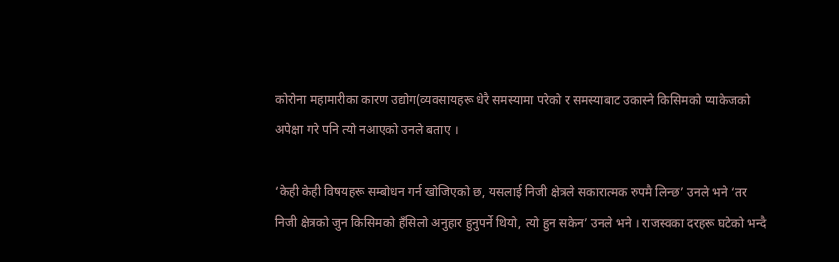कोरोना महामारीका कारण उद्योग(व्यवसायहरू धेरै समस्यामा परेको र समस्याबाट उकास्ने किसिमको प्याकेजको अपेक्षा गरे पनि त्यो नआएको उनले बताए ।

‘केही केही विषयहरू सम्बोधन गर्न खोजिएको छ, यसलाई निजी क्षेत्रले सकारात्मक रुपमै लिन्छ’ उनले भने ‘तर निजी क्षेत्रको जुन किसिमको हँसिलो अनुहार हुनुपर्ने थियो, त्यो हुन सकेन’ उनले भने । राजस्वका दरहरू घटेको भन्दै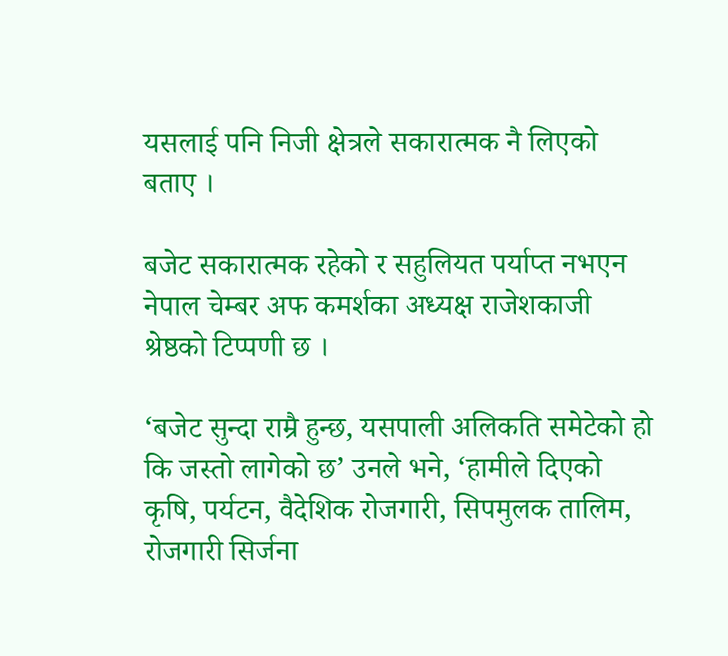यसलाई पनि निजी क्षेत्रले सकारात्मक नै लिएको बताए ।

बजेट सकारात्मक रहेको र सहुलियत पर्याप्त नभएन नेपाल चेम्बर अफ कमर्शका अध्यक्ष राजेशकाजी श्रेष्ठको टिप्पणी छ ।

‘बजेट सुन्दा राम्रै हुन्छ, यसपाली अलिकति समेटेको हो कि जस्तो लागेको छ’ उनले भने, ‘हामीले दिएको कृषि, पर्यटन, वैदेशिक रोजगारी, सिपमुलक तालिम, रोजगारी सिर्जना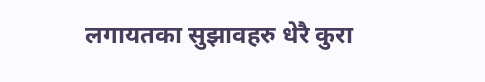लगायतका सुझावहरु धेरै कुरा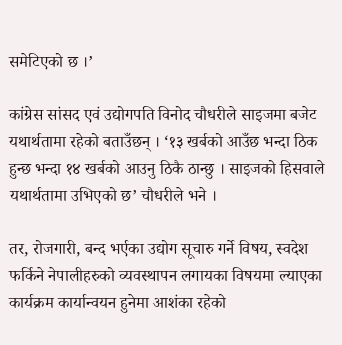समेटिएको छ ।’

कांग्रेस सांसद एवं उद्योगपति विनोद चौधरीले साइजमा बजेट यथार्थतामा रहेको बताउँछन् । ‘१३ खर्बको आउँछ भन्दा ठिक हुन्छ भन्दा १४ खर्बको आउनु ठिकै ठान्छु । साइजको हिसवाले यथार्थतामा उभिएको छ’ चौधरीले भने ।

तर, रोजगारी, बन्द भर्एका उद्योग सूचारु गर्ने विषय, स्वदेश फर्किने नेपालीहरुको व्यवस्थापन लगायका विषयमा ल्याएका कार्यक्रम कार्यान्वयन हुनेमा आशंका रहेको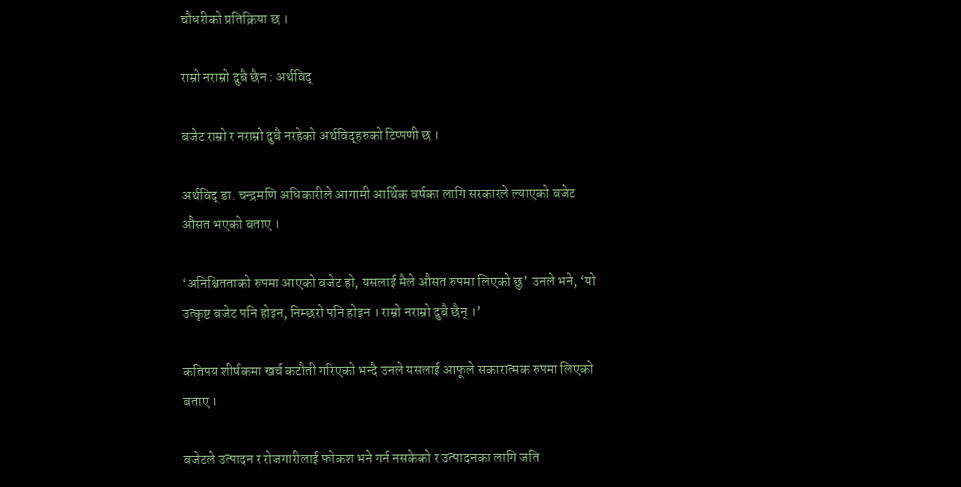चौधरीको प्रतिक्रिया छ ।

राम्रो नराम्रो दुबै छैन : अर्थविद्

बजेट राम्रो र नराम्रो दुबै नरहेको अर्थविद्हरुको टिप्पणी छ ।

अर्थविद् डा. चन्द्रमणि अधिकारीले आगामी आर्थिक वर्षका लागि सरकारले ल्याएको बजेट औसत भएको बताए ।

‘अनिश्चितताको रुपमा आएको बजेट हो, यसलाई मैले औसत रुपमा लिएको छु’ उनले भने, ‘यो उत्कृष्ट बजेट पनि होइन, निम्छरो पनि होइन । राम्रो नराम्रो दुबै छैन् ।’

कतिपय शीर्षकमा खर्च कटौती गरिएको भन्दै उनले यसलाई आफूले सकारात्मक रुपमा लिएको बताए ।

बजेटले उत्पादन र रोजगारीलाई फोकश भने गर्न नसकेको र उत्पादनका लागि जति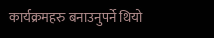कार्यक्रमहरु बनाउनुपर्ने थियो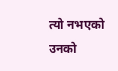त्यो नभएको उनको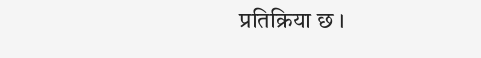प्रतिक्रिया छ ।